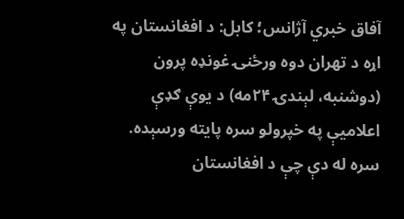آفاق خبري آژانس؛ کابل: د افغانستان په اړه د تهران دوه ورځنۍ غونډه پرون (دوشنبه، لېندۍ ۲۴مه) د یوې ګډې اعلامیې په خپرولو سره پایته ورسېده. سره له دې چې د افغانستان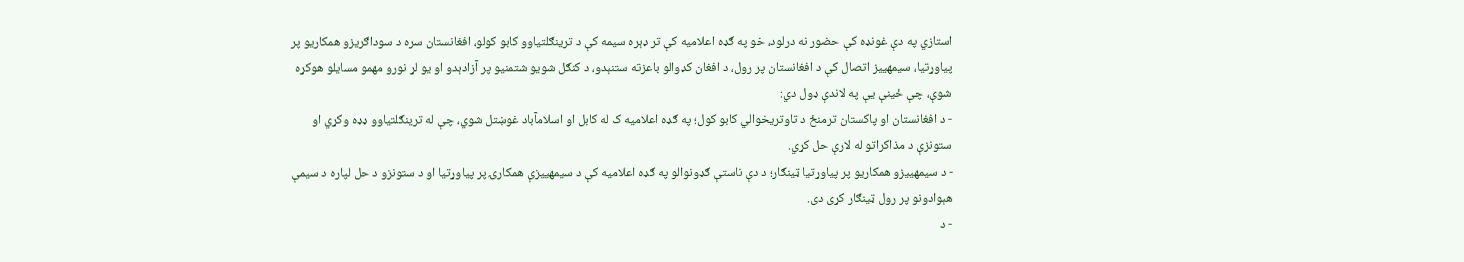استازي په دې غونډه کې حضور نه درلود، خو په ګډه اعلامیه کې تر ډېره سیمه کې د ترینګلتیاوو کابو کولو، افغانستان سره د سوداګریزو همکاریو پر پیاوړتیا، سیمهییز اتصال کې د افغانستان پر رول، د افغان کډوالو باعزته ستنېدو، د کنګل شویو شتمنیو پر آزادېدو او یو لړ نورو مهمو مسایلو هوکړه شوې، چې ځینې یې په لاندې ډول دي:
- د افغانستان او پاکستان ترمنځ د تاوتریخوالي کابو کول؛ په ګډه اعلامیه ک له کابل او اسلامآباد غوښتل شوي، چې له ترینګلتیاوو ډډه وکړي او ستونزې د مذاکراتو له لارې حل کړي.
- د سیمهییزو همکاریو پر پیاوړتیا ټینګار؛ د دې ناستې ګډونوالو په ګډه اعلامیه کې د سیمهییزې همکارۍ پر پیاوړتیا او د ستونزو د حل لپاره د سیمې هېوادونو پر رول ټینګار کړی دی.
- د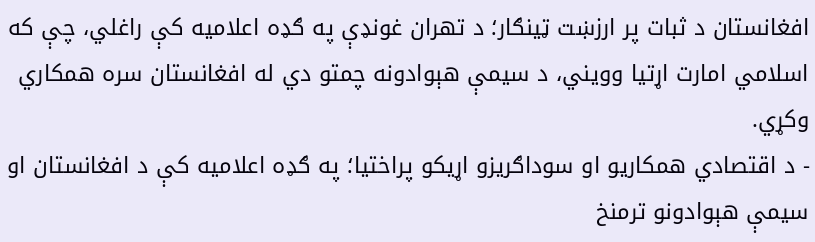افغانستان د ثبات پر ارزښت ټینګار؛ د تهران غونډې په ګډه اعلامیه کې راغلي، چې که اسلامي امارت اړتیا وویني، د سیمې هېوادونه چمتو دي له افغانستان سره همکاري وکړي.
- د اقتصادي همکاریو او سوداګریزو اړیکو پراختیا؛ په ګډه اعلامیه کې د افغانستان او سیمې هېوادونو ترمنخ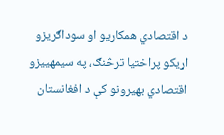د اقتصادي همکاریو او سوداګریزو اړیکو پراختیا ترڅنګ، په سیمهییزو اقتصادي بهیرونو کې د افغانستان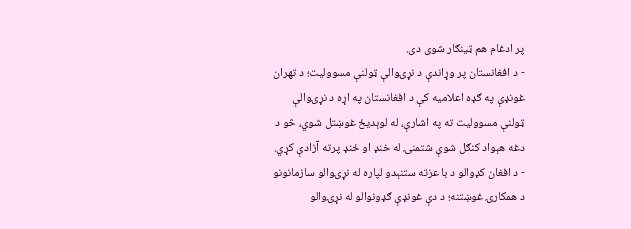پر ادغام هم ټینګار شوی دی.
- د افغانستان پر وړاندې د نړۍوالې ټولنې مسوولیت؛ د تهران غونډې په ګډه اعلامیه کې د افغانستان په اړه د نړۍوالې ټولنې مسوولیت ته په اشارې، له لوېدیځ غوښتل شوي، څو د دغه هېواد کنګل شوې شتمنۍ له خنډ او ځنډ پرته آزادې کړي.
- د افغان کډوالو د با عزته ستنېدو لپاره له نړۍوالو سازمانونو د همکارۍ غوښتنه؛ د دې غونډې ګډونوالو له نړۍوالو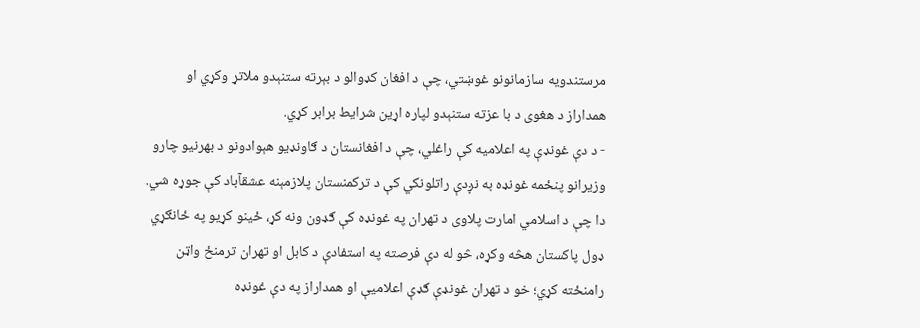مرستندویه سازمانونو غوښتي، چې د افغان کډوالو د بېرته ستنېدو ملاتړ وکړي او همداراز د هغوی د با عزته ستنېدو لپاره اړین شرایط برابر کړي.
- د دې غونډې په اعلامیه کې راغلي، چې د افغانستان د ګاونډیو هېوادونو د بهرنیو چارو وزیرانو پنځمه غونډه به نږدې راتلونکي کې د ترکمنستان پلازمېنه عشقآباد کې جوړه شي.
دا چې د اسلامي امارت پلاوی د تهران په غونډه کې ګډون ونه کړ، ځینو کړیو په ځانګړي ډول پاکستان هڅه وکړه، څو له دې فرصته په استفادې د کابل او تهران ترمنځ واټن رامنځته کړي؛ خو د تهران غونډې ګډې اعلامیې او همداراز په دې غونډه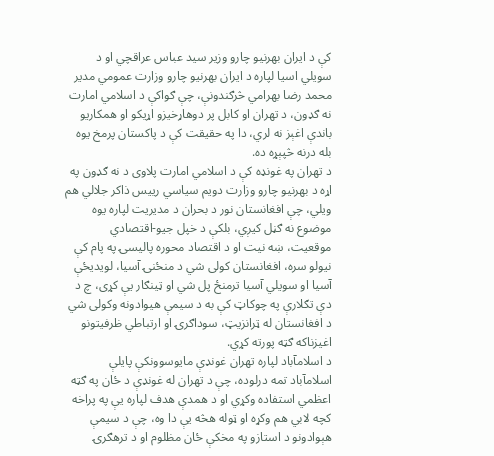کې د ایران بهرنیو چارو وزیر سید عباس عراقچي او د سویلي اسیا لپاره د ایران بهرنیو چارو وزارت عمومي مدیر محمد رضا بهرامي څرګندونې، چې ګواکې د اسلامي امارت نه ګډون، د تهران او کابل پر دوهاړخیزو اړیکو او همکاریو باندې اغېز نه لري، دا په حقیقت کې د پاکستان پرمخ یوه بله درنه څپېړه ده.
د تهران په غونډه کې د اسلامي امارت پلاوی د نه ګډون په اړه د بهرنیو چارو وزارت دویم سیاسي رییس ذاکر جلالي هم ویلي، چې افغانستان نور د بحران د مدیریت لپاره یوه موضوع نه ګڼل کیږي، بلکې د خپل جیو-اقتصادي موقعیت، ښه نیت او د اقتصاد محوره پالیسۍ په پام کې نیولو سره، افغانستان کولی شي د منځنۍ آسیا، لویدیځې آسیا او سویلي آسیا ترمنځ پل شي او ټینګار یې کړی، چ د دې تګلارې په چوکاټ کې به د سیمې هیوادونه وکولی شي د افغانستان له ټرانزیټ، سوداګرۍ او ارتباطي ظرفیتونو اغیزناکه ګټه پورته کړي.
د اسلامآباد لپاره تهران غونډې مایوسوونکې پایلې
اسلامآباد تمه درلوده، چې د تهران له غونډې د ځان په ګټه اعظمي استفاده وکړي او د همدې هدف لپاره یې په پراخه کچه لابي هم وکړه او ټوله هڅه یې دا وه، چې د سیمې هېوادونو د استازو په مخکې ځان مظلوم او د ترهګرۍ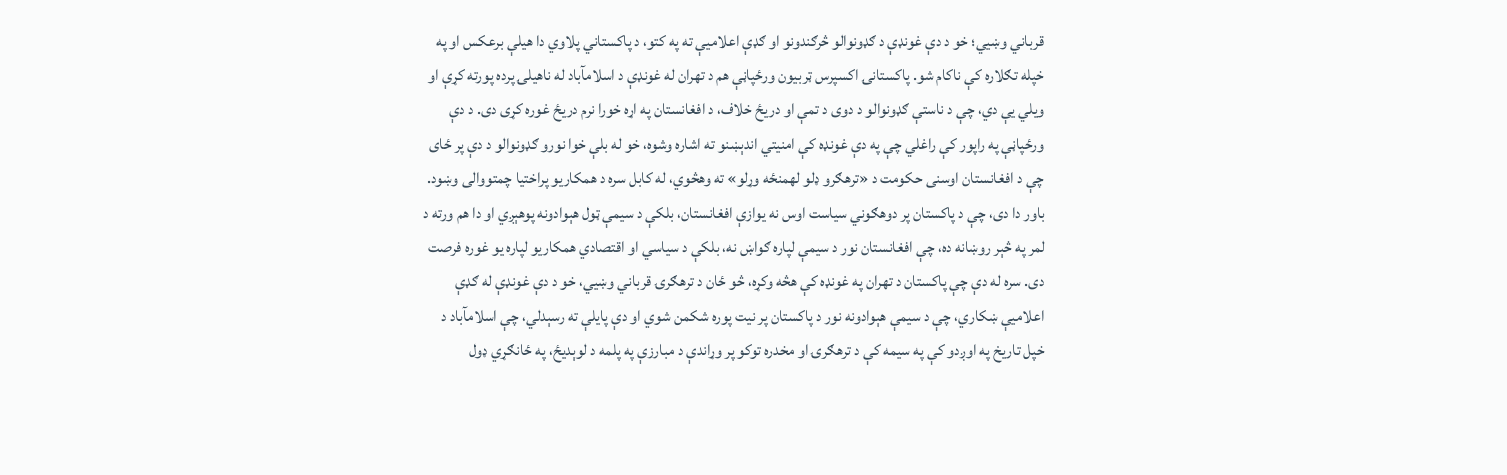قرباني وښیي؛ خو د دې غونډې د ګډونوالو څرګندونو او ګډې اعلامیې ته په کتو، د پاکستاني پلاوي دا هیلې برعکس او په خپله تګلاره کې ناکام شو. پاکستانۍ اکسپرس ټربیون ورځپاڼې هم د تهران له غونډې د اسلامآباد له ناهیلۍ پرده پورته کړې او ویلي یې دي، چې د ناستې ګډونوالو د دوی د تمې او دریځ خلاف، د افغانستان په اړه خورا نرم دریځ غوره کړی دی. د دې ورځپاڼې په راپور کې راغلي چې په دې غونډه کې امنیتي اندېښنو ته اشاره وشوه، خو له بلې خوا نورو ګډونوالو د دې پر ځای چې د افغانستان اوسنی حکومت د «ترهګرو ډلو لهمنځه وړلو» ته وهڅوي، له کابل سره د همکاریو پراختیا چمتووالی وښود.
باور دا دی، چې د پاکستان پر دوهګوني سیاست اوس نه یوازې افغانستان، بلکې د سیمې ټول هېوادونه پوهېږي او دا هم ورته د لمر په څېر روښانه ده، چې افغانستان نور د سیمې لپاره ګواښ نه، بلکې د سیاسي او اقتصادي همکاریو لپاره یو غوره فرصت دی. سره له دې چې پاکستان د تهران په غونډه کې هڅه وکړه، څو ځان د ترهګرۍ قرباني وښیي، خو د دې غونډې له ګډې اعلامیې ښکاري، چې د سیمې هېوادونه نور د پاکستان پر نیت پوره شکمن شوي او دې پایلې ته رسېدلي، چې اسلامآباد د خپل تاریخ په اوږدو کې په سیمه کې د ترهګرۍ او مخدره توکو پر وړاندې د مبارزې په پلمه د لوېدیځ، په ځانګړي ډول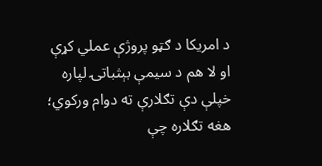د امریکا د ګټو پروژې عملي کړې او لا هم د سیمې بېثباتۍ لپاره خپلې دې تګلارې ته دوام ورکوي؛ هغه تګلاره چې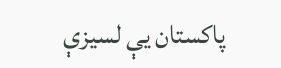پاکستان یې لسیزې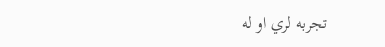تجربه لري او له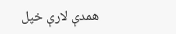همدې لارې خپل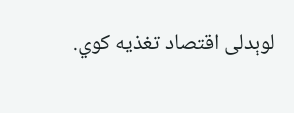لوېدلی اقتصاد تغذیه کوي.